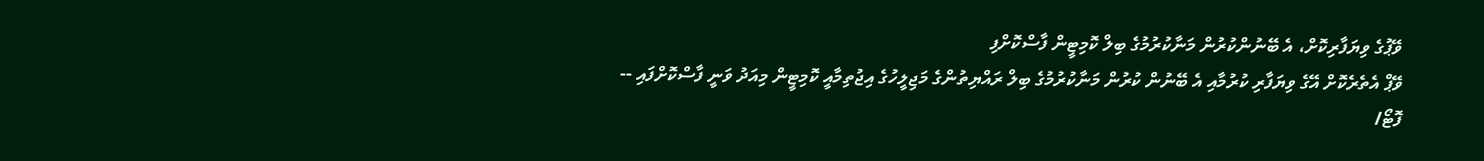ވޭޕުގެ ވިޔަފާރިކޮށް، އެ ބޭނުންކުރުން މަނާކުރުމުގެ ބިލް ކޮމިޓީން ފާސްކޮށްފި
ވޭޕް އެތެރެކޮށް އޭގެ ވިޔަފާރި ކުރުމާއި އެ ބޭނުން ކުރުން މަނާކުރުމުގެ ބިލް ރައްޔިތުންގެ މަޖިލީހުގެ އިޖުތިމާއީ ކޮމިޓީން މިއަދު ވަނީ ފާސްކޮށްފައި -- ފޮޓޯ/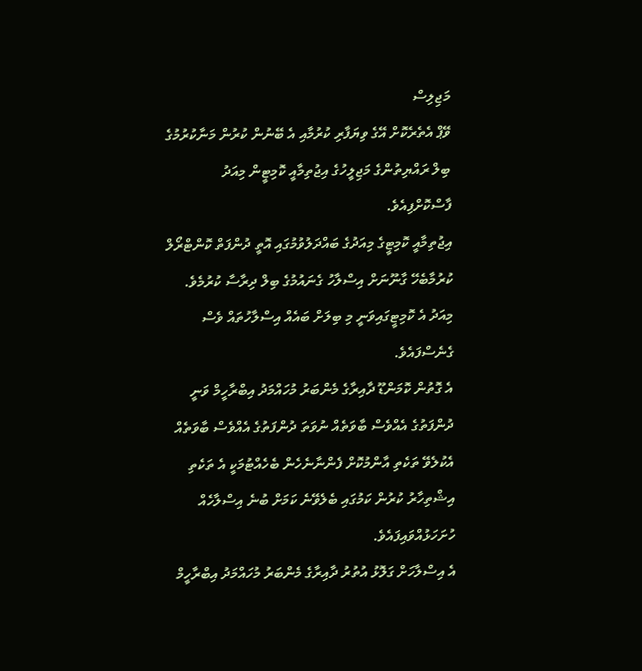މަޖިލިސް
ވޭޕް އެތެރެކޮށް އޭގެ ވިޔަފާރި ކުރުމާއި އެ ބޭނުން ކުރުން މަނާކުރުމުގެ ބިލް ރައްޔިތުންގެ މަޖިލީހުގެ އިޖުތިމާއީ ކޮމިޓީން މިއަދު ފާސްކޮށްފިއެވެ.
އިޖުތިމާއީ ކޮމިޓީގެ މިއަދުގެ ބައްދަލުވުމުގައި އޮތީ ދުންފަތް ކޮންޓްރޯލް ކުރުމާބެހޭ ގާނޫނަށް އިސްލާހު ގެނައުމުގެ ބިލް ދިރާސާ ކުރުމެވެ.
މިއަދު އެ ކޮމިޓީގައިވަނީ މި ބިލަށް ބައެއް އިސްލާހުތައް ވެސް ގެނެސްފައެވެ.
އެ ގޮތުން ކޮމަންޑޫ ދާއިރާގެ މެންބަރު މުހައްމަދު އިބްރާހީމް ވަނީ ދުންފަތުގެ އެއްވެސް ބާވަތެއް ނުވަތަ ދުންފަތުގެ އެއްވެސް ބާވަތެއް އެކުލެވޭ ތަކެތި އާންމުކޮށް ފެންނާނެހެން ބެހެއްޓުމަކީ އެ ތަކެތި އިޝްތިހާރު ކުރުން ކަމުގައި ބެލެވޭނެ ކަމަށް ބުނެ އިސްލާހެއް ހުށަހަޅުއްވައިފައެވެ.
އެ އިސްލާހަށް ގަލޮޅު އުތުރު ދާއިރާގެ މެންބަރު މުހައްމަދު އިބްރާހީމް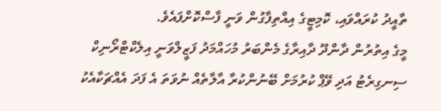ތާއީދު ކުރައްވައި، ކޮމިޓީގެ އިއްތިފާގުން ވަނީ ފާސްކޮށްފައެވެ.
މީގެ އިތުރުން ދާންދޫ ދާއިރާގެ މެންބަރު މުހައްމަދު ފަޒީލްވަނީ އިލެކްޓްރޯނިކް ސިނގިރެޓު އަދި ވޭޕް ކުރުމަށް ބޭނުންކުރާ އާލާތެއް ނުވަތަ އެ ފަދަ އެއްޗަކާއެކު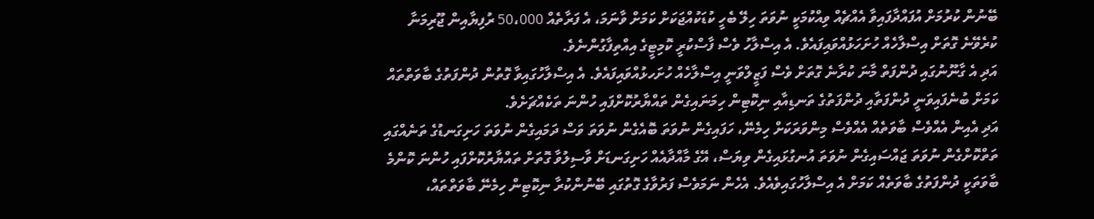ބޭނުން ކުރުމަށް އުފައްދާފައިވާ އެއްޗެއް ވިއްކުމަކީ ނުވަތަ ހިލޭ ބެހީ ކުޑަކުއްޖަކަށް ކަމަށް ވާނަމަ، އެ ފަރާތެއް 50،000 ރުފިޔާއިން ޖޫރިމަނާ ކުރެވޭނެ ގޮތަށް އިސްލާހެއް ހުށަހަޅުއްވައިފައެވެ. އެ އިސްލާހު ވެސް ފާސްކުރީ ކޮމިޓީގެ އިއްތިފާގުންނެވެ.
އަދި އެ ގާނޫނުގައި ދުންފަތް މާނަ ކުރާނެ ގޮތަށް ވެސް ފަޒީލްވަނީ އިސްލާހެއް ހުށަހޅުއްވައިފައެވެ. އެ އިސްލާހުގައިވާ ގޮތުން ދުންފަތުގެ ބާވަތްތައް ކަމަށް ބުނެފައިވަނީ ދުންފަތާއި ދުންފަތުގެ ތަނޑިއާއި ނިކޮޓިން ހިމަނައިގެން ތައްޔާރުކޮށްފައި ހުންނަ ތަކެއްޗަށެވެ.
އަދި އެއިން އެއްވެސް ބާވަތެއް އެއްވެސް މިންވަރަކަށް ހިމެނޭ، ހަފައިގެން ނުވަތަ ބޮއެގެން ނުވަތަ ވަސް ދަމައިގެން ނުވަތަ ހަށިގަނޑުގެ ތަނެއްގައި ތަތްކޮށްގެން ނުވަތަ ޖައްސައިގެން ނުވަތަ އުނގުޅައިގެން ވިޔަސް، އޭގެ މާއްދާއެއް ހަށިގަނޑަށް ވާސިލުވާ ގޮތަށް ތައްޔާރުކޮށްފައި ހުންނަ ކޮންމެ ބާވަތަކީ ދުންފަތުގެ ބާވަތެއް ކަމަށް އެ އިސްލާހުގައިވެއެވެ. އެހެން ނަމަވެސް ފަރުވާގެ ގޮތުގައި ބޭނުންކުރާ ނިކޮޓިން ހިމެނޭ ބާވަތްތައް،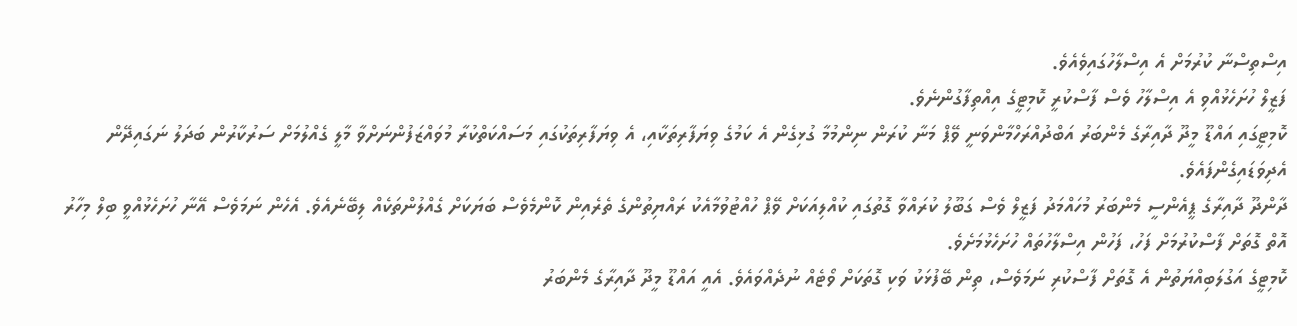އިސްތިސްނާ ކުރުމަށް އެ އިސްލާހުގައިވެއެވެ.
ފަޒީލް ހުށަހެޅުއްވި އެ އިސްލާހު ވެސް ފާސްކުރީ ކޮމިޓީގެ އިއްތިފާގުންނެވެ.
ކޮމިޓީގައި އައްޑޫ މީދޫ ދާއިރާގެ މެންބަރު އަބްދުއްރަހްމާންވަނީ ވޭޕް މަނާ ކުރަން ނިންމުމާ ގުޅިގެން އެ ކަމުގެ ވިޔަފާރިތަކާއި، އެ ވިޔަފާރިތަކުގައި މަސައްކަތްކުރާ މުވައްޒަފުންނަށްވާ މާލީ ގެއްލުމަށް ސަރުކާރުން ބަދަލު ނަގައިދޭން އެދިވަޑައިގެންފައެވެ.
ދާންދޫ ދާއިރާގެ ޕީއެންސީ މެންބަރު މުހައްމަދު ފަޒީލް ވެސް ގަބޫލު ކުރައްވާ ގޮތުގައި ކުއްލިއަކަށް ވޭޕް ހުއްޓުވުމާއެކު ރައްޔިތުންގެ ތެރެއިން ކޮންމެވެސް ބަޔަކަށް ގެއްލުންތަކެއް ލިބޭނެއެވެ. އެހެން ނަމަވެސް އޭނާ ހުށަހެޅުއްވީ ބިލް މިހާރު އޮތް ގޮތަށް ފާސްކުރުމަށް ފަހު، ފަހުން އިސްލާހުތައް ހުށަހެޅުމަށެވެ.
ކޮމިޓީގެ އަގުލަބިއްޔަތުން އެ ގޮތަށް ފާސްކުރި ނަމަވެސް، ތިން ބޭފުޅަކު ވަކި ގޮތަކަށް ވޯޓެއް ނުދެއްވައެވެ. އެއީ އައްޑޫ މީދޫ ދާއިރާގެ މެންބަރު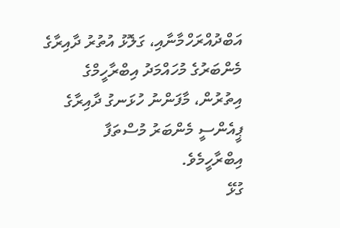އަބްދުއްރަހްމާނާއި، ގަލޮޅު އުތުރު ދާއިރާގެ މެންބަރުގެ މުހައްމަދު އިބްރާހީމްގެ އިތުރުން، މާފަންނު ހުޅަނގު ދާއިރާގެ ޕީއެންސީ މެންބަރު މުސްތަފާ އިބްރާހީމެވެ.
ގުޅޭ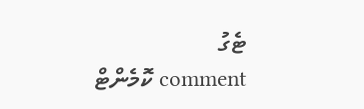ޓެގު
comment ކޮމެންޓް